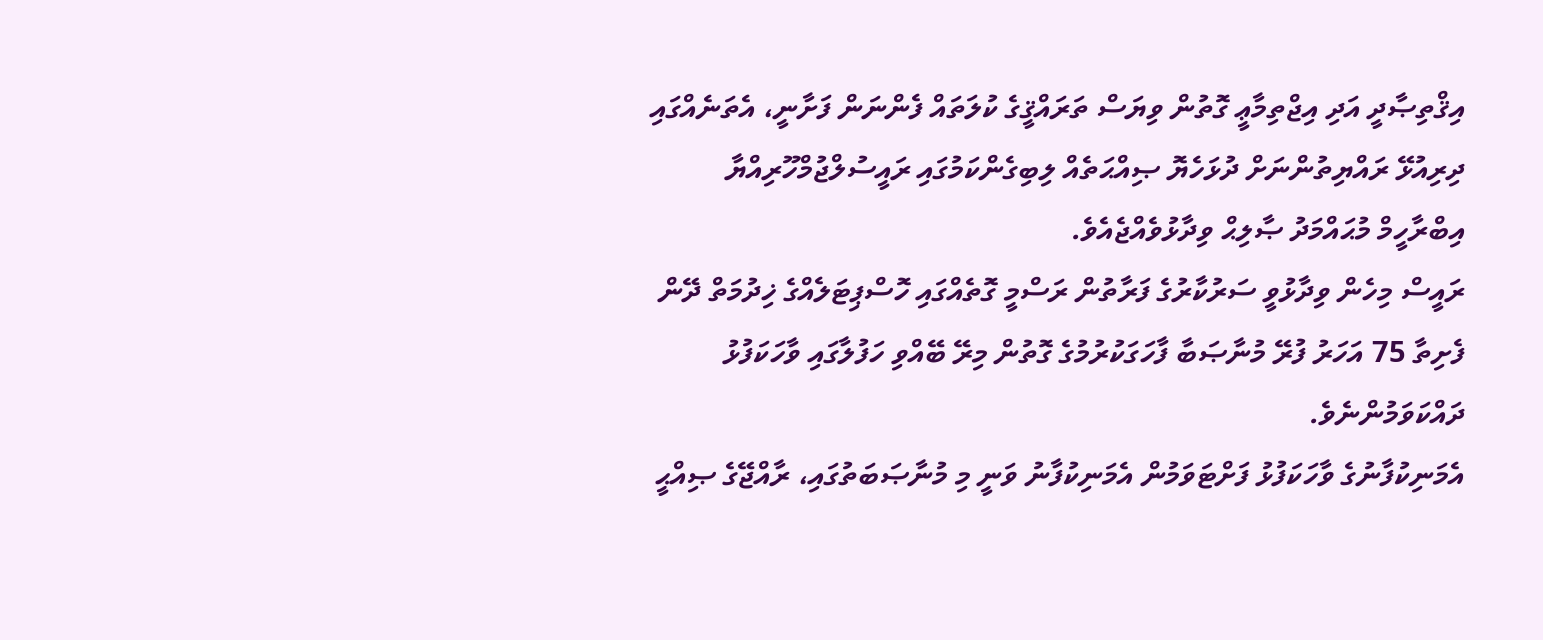އިޤްތިޞާދީ އަދި އިޖްތިމާޢީ ގޮތުން ވިޔަސް ތަރައްޤީގެ ކުލަތައް ފެންނަން ފަށާނީ، އެތަނެއްގައި ދިރިއުޅޭ ރައްޔިތުންނަށް ދުޅަހެޔޮ ޞިއްޙަތެއް ލިބިގެންކަމުގައި ރައީސުލްޖުމްހޫރިއްޔާ އިބްރާހީމް މުޙައްމަދު ޞާލިޙް ވިދާޅުވެއްޖެއެވެ.
ރައީސް މިހެން ވިދާޅުވީ ސަރުކާރުގެ ފަރާތުން ރަސްމީ ގޮތެއްގައި ހޮސްޕިޓަލެއްގެ ޚިދުމަތް ދޭން ފެށިތާ 75 އަހަރު ފުރޭ މުނާޞަބާ ފާހަގަކުރުމުގެ ގޮތުން މިރޭ ބޭއްވި ހަފުލާގައި ވާހަކަފުޅު ދައްކަވަމުންނެވެ.
އެމަނިކުފާނުގެ ވާހަކަފުޅު ފަށްޓަވަމުން އެމަނިކުފާނު ވަނީ މި މުނާޞަބަތުގައި، ރާއްޖޭގެ ޞިއްޙީ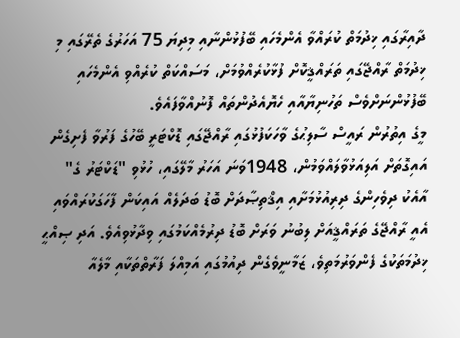ދާއިރާގައި ޚިދުމަތް ކުރައްވާ އެންމެހައި ބޭފުޅުންނާއި މިދިޔަ 75 އަހަރުގެ ތެރޭގައި މި ޚިދުމަތް ރާއްޖޭގައި ތަރައްޤީކޮށް ފުޅާކުރެއްވުމަށް، މަސައްކަތް ކުރެއްވި އެންމެހައި ބޭފުޅުންނަށްވެސް ތަހުނިޔާއާއި ހެޔޮއެދުންތައް ފޮނުއްވާފައެވެ.
މީގެ އިތުރުން ރައީސް ސާލިޙުގެ ވާހަކަފުޅުގައި ރާއްޖޭގައި ޑޮކްޓަރީ ބޭހުގެ ފަރުވާ ފެށިގެން އައިގޮތަށް އަލިއަޅުވާލައްވަމުން، 1948ވަނަ އަހަރު މާލޭގައި، ހުޅުވި "ޑަކްޓަރު ގެ" އާއެކު ދިވެހިންގެ ދިރިއުޅުމަށާއި އިޤްތިޞާދަށް ބޮޑު ބަދަލެއް އައިކަން ފާހަގަކުރައްވައި އެއީ ރާއްޖޭގެ ތަރައްޤީއަށް ލިބުނު ވަރަށް ބޮޑު ދިރުމެއްކަމުގައި ވިދާޅުވިއެވެ. އަދި ޞިއްޙީ ޚިދުމަތަކުގެ ފެންވަރުމަތިވެ، ޒަމާނީވެގެން ދިއުމުގައި އަމިއްލަ ފަރާތްތަކާއި މާލެއާ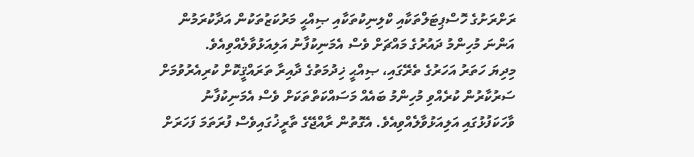ރަށްރަށުގެ ހޮސްޕިޓަލްތަކާއި ކްލިނިކުތަކާއި ޞިއްޙީ މަރުކަޒުތަކުން އަދާކުރަމުން އަންނަ މުހިންމު ދައުރުގެ މައްޗަށް ވެސް އެމަނިކުފާނު އަލިއަޅުވާލެއްވިއެވެ.
މިދިޔަ ހަތަރު އަހަރުގެ ތެރޭގައި، ޞިއްޙީ ޚިދުމަތުގެ ދާއިރާ ތަރައްޤީކޮށް ކުރިއެރުވުމަށް ސަރުކާރުން ކުރެއްވި މުހިންމު ބައެއް މަސައްކަތްތަކަށް ވެސް އެމަނިކުފާނު ވާހަކަފުޅުގައި އަލިއަޅުވާލެއްވިއެވެ. އެގޮތުން ރާއްޖޭގެ ތާރީޚުގައިވެސް ފުރަތަމަ ފަހަރަށް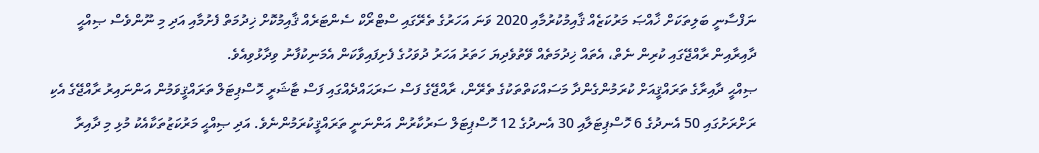ނަފްސާނީ ބަލިތަކަށް ޚާއްޞަ މަރުކަޒެއް ޤާއިމުކުރުމާއި 2020 ވަނަ އަހަރުގެ ތެރޭގައި ސްޓްރޯކް ސެންޓަރެއް ޤާއިމުކޮށް ޚިދުމަތް ފެށުމާއި އަދި މި ނޫންވެސް ޞިއްޙީ ދާއިރާއިން ރާއްޖޭގައި ކުރިން ނެތް، އެތައް ޚިދުމަތެއް ވޭތުވެދިޔަ ހަތަރު އަހަރު ދުވަހުގެ ފެށިފައިވާކަން އެމަނިކުފާނު ވިދާޅުވިއެވެ.
ޞިއްޙީ ދާއިރާގެ ތަރައްޤީއަށް ކުރަމުންގެންދާ މަސައްކަތްތަކުގެ ތެރޭން، ރާއްޖޭގެ ފަސް ސަރަޙައްދެއްގައި ފަސް ޓާޝަރީ ހޮސްޕިޓަލް ތަރައްޤީވަމުން އަންނައިރު ރާއްޖޭގެ އެކި ރަށްރަށުގައި 50 އެނދުގެ 6 ހޮސްޕިޓަލާއި 30 އެނދުގެ 12 ހޮސްޕިޓަލް ސަރުކާރުން އަންނަނީ ތަރައްޤީކުރަމުންނެވެ. އަދި ޞިއްޙީ މަރުކަޒުތަކާއެކު މުޅި މި ދާއިރާ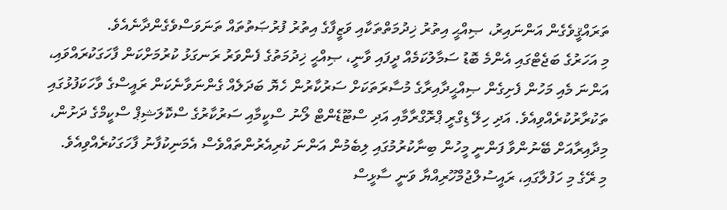ތަރައްޤީވެގެން އަންނައިރު، ޞިއްޙީ އިތުރު ޚިދުމަތްތަކާއި ވަޒީފާގެ އިތުރު ފުރުޞަތުތައް ތަނަވަސްވެގެންދާނެއެވެ.
މި އަހަރުގެ ބަޖެޓްގައި އެންމެ ބޮޑު ސަމާލުކަމެއް ދީފައި ވާނީ، ޞިއްޙީ ޚިދުމަތުގެ ފެންވަރު ރަނގަޅު ކުރުމަށްކަން ފާހަގަކުރައްވައި، އަންނަ މެއި މަހުން ފެށިގެން ޞިއްޙީދާއިރާގެ މުސާރަތަކަށް ސަރުކާރުން ހެޔޮ ބަދަލެއް ގެންނަވާނެކަން ރައީސްގެ ވާހަކަފުޅުގައި ތަކުރާރުކުރެއްވިއެވެ. އަދި ހިލޭ ޑިގްރީ ޕްރޮގްރާމާއި އަދި ސްޓޫޑެންޓް ލޯނު ސްކީމާއި ސަރުކާރުގެ ސްކޮލަޝިޕް ސްކީމްގެ ދަށުން، މިދާއިރާއަށް ބޭނުންވާ ފަންނީ މީހުން ބިނާކުރުމުގައި ލިބެމުން އަންނަ ކުރިއެރުންތައްވެސް އެމަނިކުފާނު ފާހަގަކުރެއްވިއެވެ.
މި ރޭގެ މި ހަފުލާގައި، ރައީސުލްޖުމްހޫރިއްޔާ ވަނީ ސާޅީސް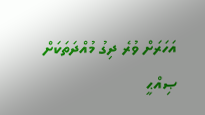އަހަރަށް ވުރެ ދިގު މުއްދަތަކަށް ޞިއްޙީ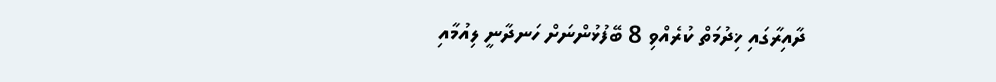ދާއިރާގައި ޚިދުމަތް ކުރެއްވި 8 ބޭފުޅުންނަށް ހަނދާނީ ލިއުމާއި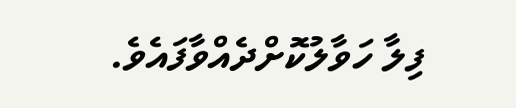ފިލާ ހަވާލުކޮށްދެއްވާފައެވެ.